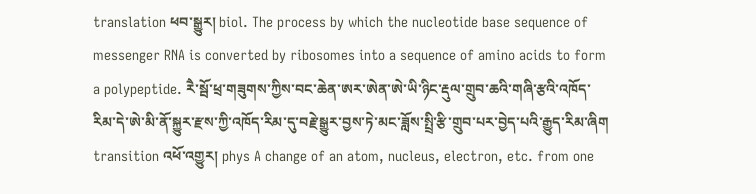translation ཕབ་སྒྱུར། biol. The process by which the nucleotide base sequence of messenger RNA is converted by ribosomes into a sequence of amino acids to form a polypeptide. རཻ་སྦོ་ཕྲ་གཟུགས་ཀྱིས་བང་ཆེན་ཨར་ཨེན་ཨེ་ཡི་ཉིང་རྡུལ་གྲུབ་ཆའི་གཞི་རྩའི་འཁོད་རིམ་དེ་ཨེ་མི་ནོ་སྐྱུར་རྫས་ཀྱི་འཁོད་རིམ་དུ་བརྗེ་སྒྱུར་བྱས་ཏེ་མང་ཟློས་སྤྲི་རྩི་གྲུབ་པར་བྱེད་པའི་རྒྱུད་རིམ་ཞིག
transition འཕོ་འགྱུར། phys A change of an atom, nucleus, electron, etc. from one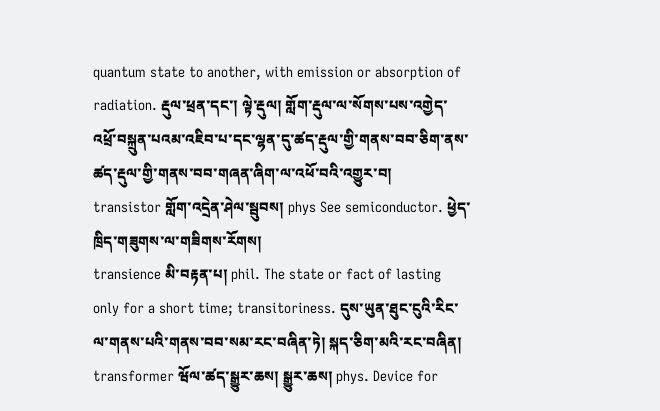quantum state to another, with emission or absorption of radiation. རྡུལ་ཕྲན་དང་། ལྟེ་རྡུལ། གློག་རྡུལ་ལ་སོགས་པས་འགྱེད་འཕྲོ་བསྐྲུན་པའམ་འཇིབ་པ་དང་ལྷན་དུ་ཚད་རྡུལ་གྱི་གནས་བབ་ཅིག་ནས་ཚད་རྡུལ་གྱི་གནས་བབ་གཞན་ཞིག་ལ་འཕོ་བའི་འགྱུར་བ།
transistor གློག་འདྲེན་ཤེལ་སྦུབས། phys See semiconductor. ཕྱེད་ཁྲིད་གཟུགས་ལ་གཟིགས་རོགས།
transience མི་བརྟན་པ། phil. The state or fact of lasting only for a short time; transitoriness. དུས་ཡུན་ཐུང་ངུའི་རིང་ལ་གནས་པའི་གནས་བབ་སམ་རང་བཞིན་ཏེ། སྐད་ཅིག་མའི་རང་བཞིན།
transformer ཝོལ་ཚད་སྒྱུར་ཆས། སྒྱུར་ཆས། phys. Device for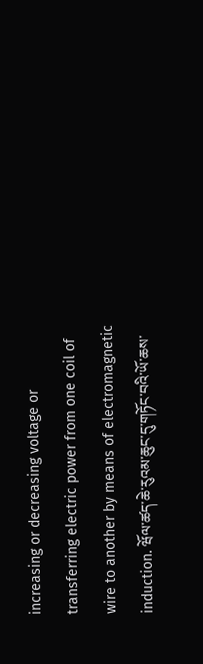increasing or decreasing voltage or transferring electric power from one coil of wire to another by means of electromagnetic induction. ཝོལ་ཚད་ཆེ་རུའམ་ཆུང་དུ་གཏོང་བའི་ཡོ་ཆས་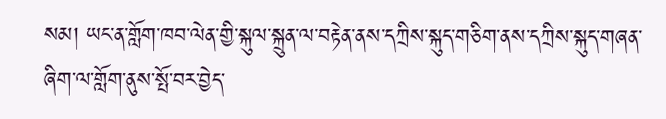སམ། ཡང་ན་གློག་ཁབ་ལེན་གྱི་སྐུལ་སྐྲུན་ལ་བརྟེན་ནས་དཀྲིས་སྐུད་གཅིག་ནས་དཀྲིས་སྐུད་གཞན་ཞིག་ལ་གློག་ནུས་སྤོ་བར་བྱེད་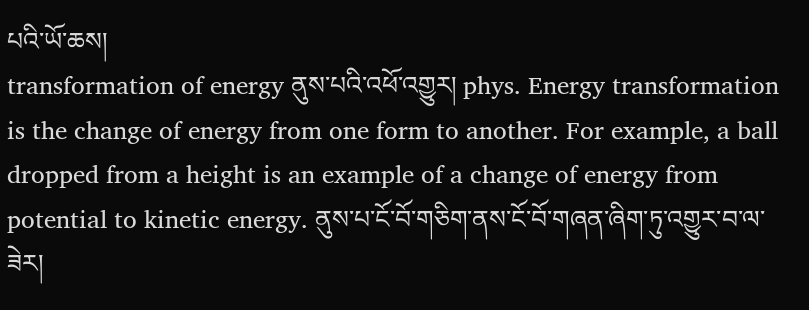པའི་ཡོ་ཆས།
transformation of energy ནུས་པའི་འཕོ་འགྱུར། phys. Energy transformation is the change of energy from one form to another. For example, a ball dropped from a height is an example of a change of energy from potential to kinetic energy. ནུས་པ་ངོ་བོ་གཅིག་ནས་ངོ་བོ་གཞན་ཞིག་ཏུ་འགྱུར་བ་ལ་ཟེར།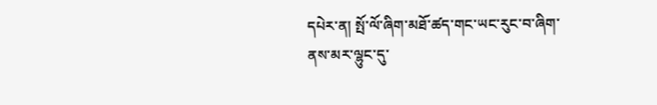དཔེར་ན། སྤོ་ལོ་ཞིག་མཐོ་ཚད་གང་ཡང་རུང་བ་ཞིག་ནས་མར་ལྷུང་དུ་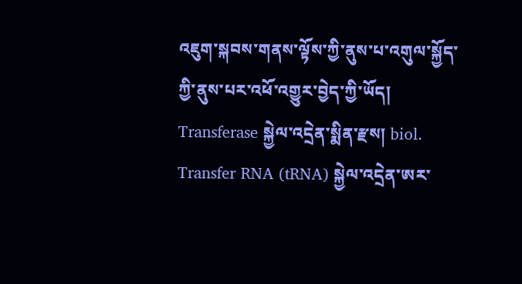འཇུག་སྐབས་གནས་ལྟོས་ཀྱི་ནུས་པ་འགུལ་སྐྱོད་ཀྱི་ནུས་པར་འཕོ་འགྱུར་བྱེད་ཀྱི་ཡོད།
Transferase སྐྱེལ་འདྲེན་སྨིན་རྫས། biol.
Transfer RNA (tRNA) སྐྱེལ་འདྲེན་ཨར་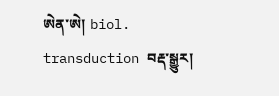ཨེན་ཨེ། biol.
transduction བརྡ་སྒྱུར།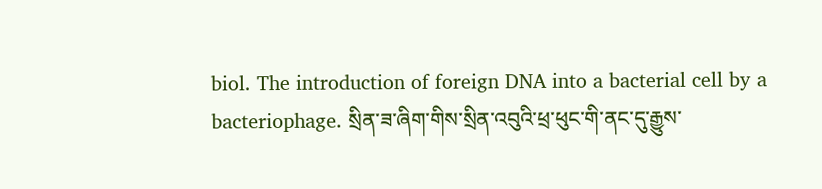biol. The introduction of foreign DNA into a bacterial cell by a bacteriophage. སྲིན་ཟ་ཞིག་གིས་སྲིན་འབུའི་ཕྲ་ཕུང་གི་ནང་དུ་རྒྱུས་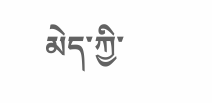མེད་ཀྱི་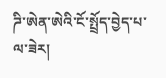ཌི་ཨེན་ཨེའི་ངོ་སྤྲོད་བྱེད་པ་ལ་ཟེར།